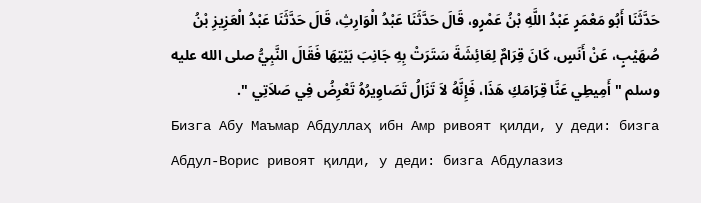حَدَّثَنَا أَبُو مَعْمَرٍ عَبْدُ اللَّهِ بْنُ عَمْرٍو، قَالَ حَدَّثَنَا عَبْدُ الْوَارِثِ، قَالَ حَدَّثَنَا عَبْدُ الْعَزِيزِ بْنُ صُهَيْبٍ، عَنْ أَنَسٍ، كَانَ قِرَامٌ لِعَائِشَةَ سَتَرَتْ بِهِ جَانِبَ بَيْتِهَا فَقَالَ النَّبِيُّ صلى الله عليه وسلم " أَمِيطِي عَنَّا قِرَامَكِ هَذَا، فَإِنَّهُ لاَ تَزَالُ تَصَاوِيرُهُ تَعْرِضُ فِي صَلاَتِي ".
Бизга Абу Маъмар Абдуллаҳ ибн Амр ривоят қилди, у деди: бизга Абдул-Ворис ривоят қилди, у деди: бизга Абдулазиз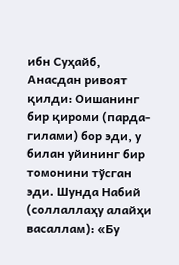ибн Суҳайб, Анасдан ривоят қилди: Оишанинг бир қироми (парда-гилами) бор эди, у билан уйининг бир томонини тўсган эди. Шунда Набий (соллаллаҳу алайҳи васаллам): «Бу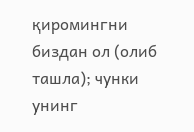қиромингни биздан ол (олиб ташла); чунки унинг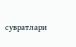сувратлари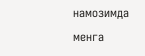намозимда менга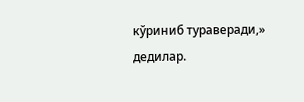кўриниб тураверади,» дедилар.